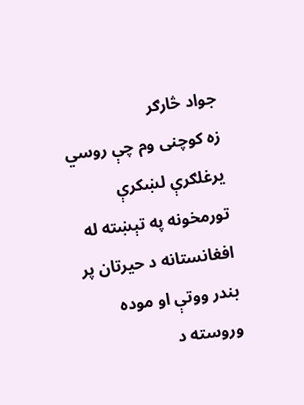جواد څارګر
زه کوچنی وم چې روسي یرغلګرې لښکرې تورمخونه په تېښته له افغانستانه د حیرتان پر بندر ووتې او موده وروسته د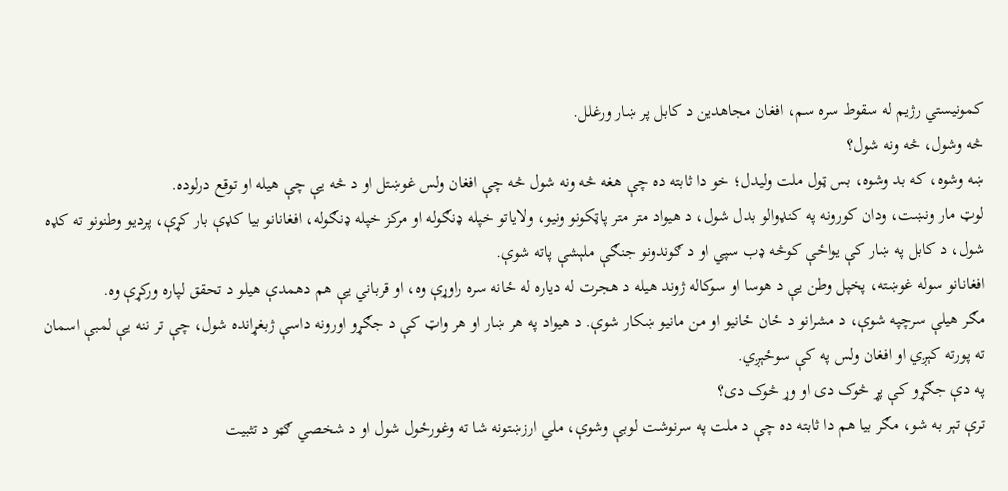کمونیستي رژیم له سقوط سره سم، افغان مجاهدین د کابل پر ښار ورغلل.
څه وشول، څه ونه شول؟
ښه وشوه، که بد وشوه، بس ټول ملت ولیدل؛ خو دا ثابته ده چې هغه څه ونه شول څه چې افغان ولس غوښتل او د څه یې چې هیله او توقع درلوده.
لوټ مار ونښت، ودان کورونه په کنډوالو بدل شول، د هیواد متر متر پاټکونو ونیو، ولایاتو خپله ډنګوله او مرکز خپله ډنګوله، افغانانو بیا کډې بار کړې، پردیو وطنونو ته کډه شول، د کابل په ښار کې یواځې کوڅه ډب سپي او د ګوندونو جنګې ملېشې پاته شوې.
افغانانو سوله غوښته، پخپل وطن یې د هوسا او سوکاله ژوند هیله د هجرت له دیاره له ځانه سره راوړې وه، او قرباني یې هم دهمدې هیلو د تحقق لپاره ورکړې وه.
مګر هیلې سرچپه شوې، د مشرانو د ځان ځانیو او من مانیو ښکار شوې. د هیواد په هر ښار او هر واټ کې د جګړو اورونه داسې ژبغړانده شول، چې تر ننه یې لمبې اسمان ته پورته کېږي او افغان ولس په کې سوځېږي.
په دې جګړو کې پړ څوک دی او وړ څوک دی؟
ترې تېر به شو، مګر بیا هم دا ثابته ده چې د ملت په سرنوشت لوبې وشوې، ملي ارزښتونه شا ته وغورځول شول او د شخصي ګټو د تثبیت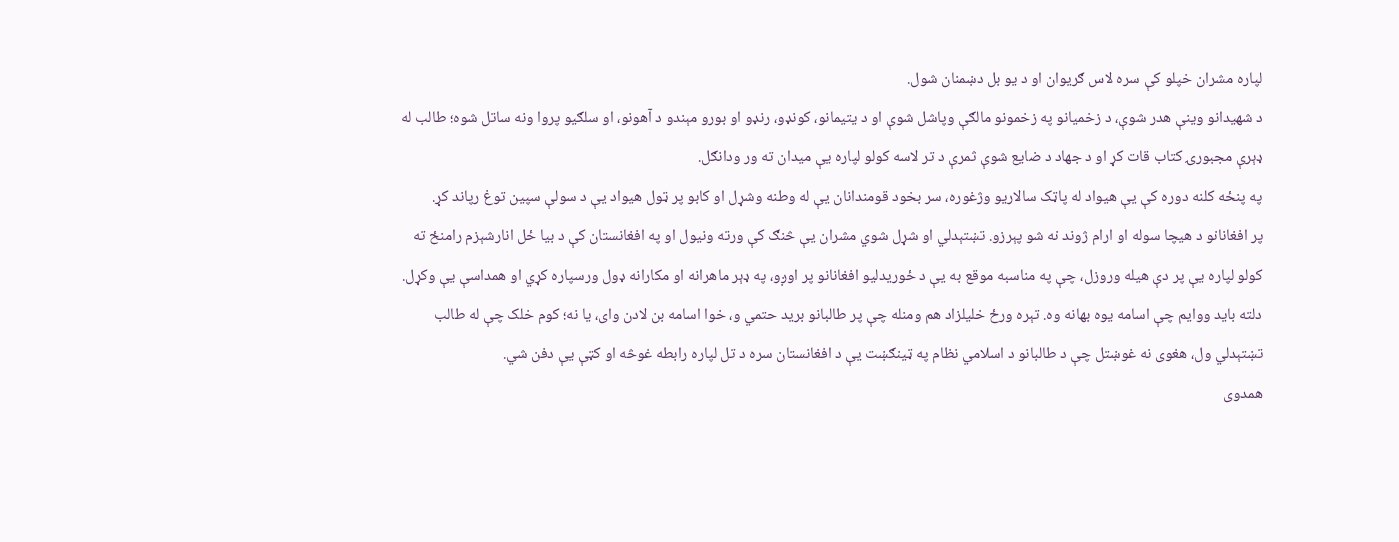لپاره مشران خپلو کې سره لاس ګریوان او د یو بل دښمنان شول.
د شهیدانو وینې هدر شوې، د زخمیانو په زخمونو مالګې وپاشل شوې او د یتیمانو، کونډو، رنډو او بورو مېندو د آهونو، او سلګیو پروا ونه ساتل شوه؛ طالب له ډېرې مجبورۍ کتاب قات کړ او د جهاد د ضایع شوې ثمرې د تر لاسه کولو لپاره یې میدان ته ور ودانګل.
په پنځه کلنه دوره کې یې هیواد له پاټک سالاریو وژغوره، سر بخود قومندانان یې له وطنه وشړل او کابو پر ټول هیواد یې د سولې سپین توغ رپاند کړ.
پر افغانانو د هیچا سوله او ارام ژوند نه شو پېرزو. تښتېدلي او شړل شوي مشران یې څنګ کې ورته ونیول او په افغانستان کې د بیا ځل انارشېزم رامنځ ته کولو لپاره یې پر دې هیله وروزل، چې په مناسبه موقع به یې د ځوریدليو افغانانو پر اوږو، په ډېر ماهرانه او مکارانه ډول ورسپاره کړي او همداسې یې وکړل.
دلته باید ووایم چې اسامه یوه بهانه وه. تېره ورځ خلیلزاد هم ومنله چې پر طالبانو برید حتمي و، خوا اسامه بن لادن وای، یا نه؛ کوم خلک چې له طالب تښتېدلي ول، هغوی نه غوښتل چې د طالبانو د اسلامي نظام په ټینګښت یې د افغانستان سره د تل لپاره رابطه غوڅه او کټې یې دفن شي.
همدوی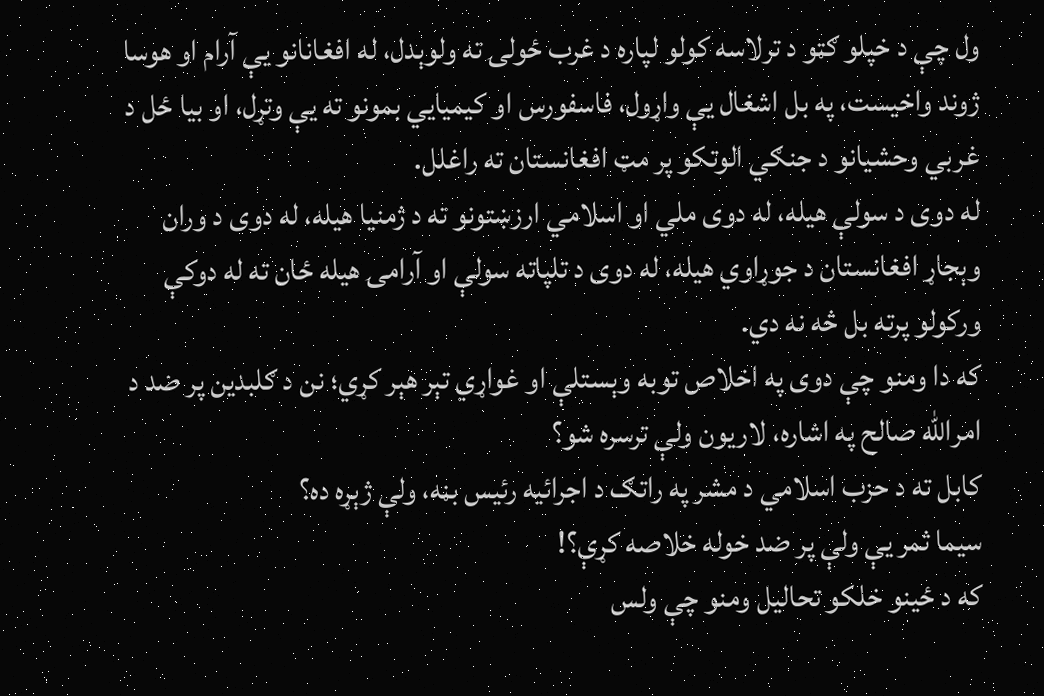ول چې د خپلو ګټو د ترلاسه کولو لپاره د غرب ځولۍ ته ولوېدل، له افغانانو یې آرام او هوسا ژوند واخیست، په بل اشغال یې واړول، فاسفورس او کیمیایي بمونو ته یې وتړل، او بیا ځل د غربي وحشیانو د جنګي الوتکو پر مټ افغانستان ته راغلل.
له دوی د سولې هیله، له دوی ملي او اسلامي ارزښتونو ته د ژمنیا هیله، له دوی د وران وېجاړ افغانستان د جوړاوي هیله، له دوی د تلپاته سولې او آرامۍ هیله ځان ته له دوکې ورکولو پرته بل څه نه دي.
که دا ومنو چې دوی په اخلاص توبه وېستلې او غواړي تېر هېر کړي؛ نن د ګلبدین پر ضد د امرالله صالح په اشاره، لاریون ولې ترسره شو؟
کابل ته د حزب اسلامي د مشر په راتګ د اجرائیه رئیس بڼه، ولې ژېړه ده؟
سیما ثمر یې ولې پر ضد خوله خلاصه کړې؟!
که د ځینو خلکو تحالیل ومنو چې ولس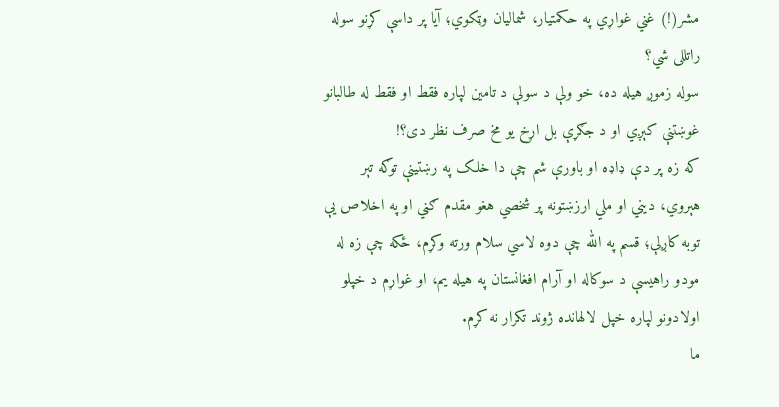مشر(!) غني غواړي په حکمتیار، شمالیان وټکوي؛ آیا پر داسې کړنو سوله راتللی شي؟
سوله زموږ هیله ده، خو ولې د سولې د تامین لپاره فقط او فقط له طالبانو غوښتنې کېږي او د جګړې بل اړخ یو مخ صرف نظر دی؟!
که زه پر دې ډاډه او باورې شم چې دا خلک په رښتینې توګه تېر هېروي، دیني او ملي ارزښتونه پر شخصي هغو مقدم ګڼي او په اخلاص یې توبه کاږلې؛ قسم په الله چې دوه لاسي سلام ورته وکړم، ځکه چې زه له مودو راهیسې د سوکاله او آرام افغانستان په هیله یم، او غواړم د خپلو اولادونو لپاره خپل لالهانده ژوند تکرار نه کړم.
ما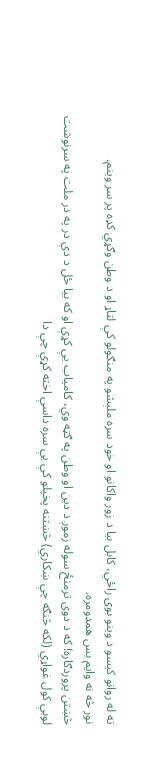ته له روانو کیسو د وینو بوی راځي، کابل بیا د زور واکانو او خود سره ملېشو په منګولو کې لتاړ او د وطن وګړي کډه پر سر وینم.
نور څه نه وایم بس همدومره.
څښتن پروردګاره! که د دوی ترمنځ سوله زموږ د دین او وطن په ګټه وي، کامیاب یې کړې او که بیا ځل د دې در په در ملت په سرنوشت لوبې کول غواړي (لکه څنګه چې ښکاري) څښتنه پخپلو کې یې سره داسې اخته کړې چې دا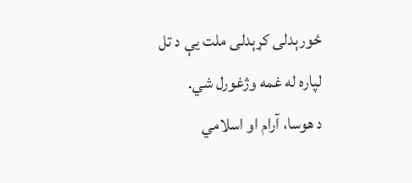ځورېدلی کړېدلی ملت یې د تل لپاره له غمه وژغورل شي.
د هوسا، آرام او اسلامي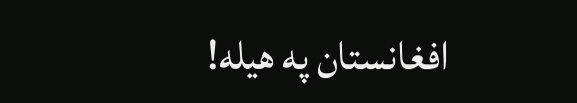افغانستان په هیله!